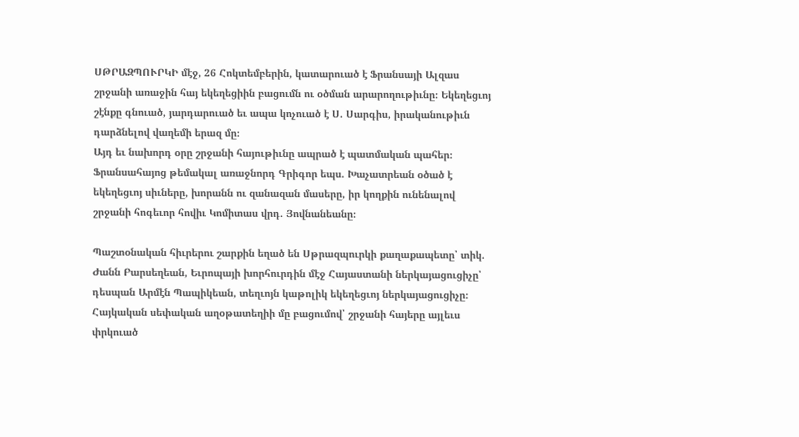ՍԹՐԱԶՊՈՒՐԿԻ մէջ, 26 Հոկտեմբերին, կատարուած է Ֆրանսայի Ալզաս շրջանի առաջին հայ եկեղեցիին բացումն ու օծման արարողութիւնը։ Եկեղեցւոյ շէնքը գնուած, յարդարուած եւ ապա կոչուած է Ս. Սարգիս, իրականութիւն դարձնելով վաղեմի երազ մը։
Այդ եւ նախորդ օրը շրջանի հայութիւնը ապրած է պատմական պահեր։ Ֆրանսահայոց թեմակալ առաջնորդ Գրիգոր եպս. Խաչատրեան օծած է եկեղեցւոյ սիւները, խորանն ու զանազան մասերը, իր կողքին ունենալով շրջանի հոգեւոր հովիւ Կոմիտաս վրդ. Յովնանեանը։

Պաշտօնական հիւրերու շարքին եղած են Սթրազպուրկի քաղաքապետը՝ տիկ. Ժանն Բարսեղեան, Եւրոպայի խորհուրդին մէջ Հայաստանի ներկայացուցիչը՝ դեսպան Արմէն Պապիկեան, տեղւոյն կաթոլիկ եկեղեցւոյ ներկայացուցիչը։ Հայկական սեփական աղօթատեղիի մը բացումով՝ շրջանի հայերը այլեւս փրկուած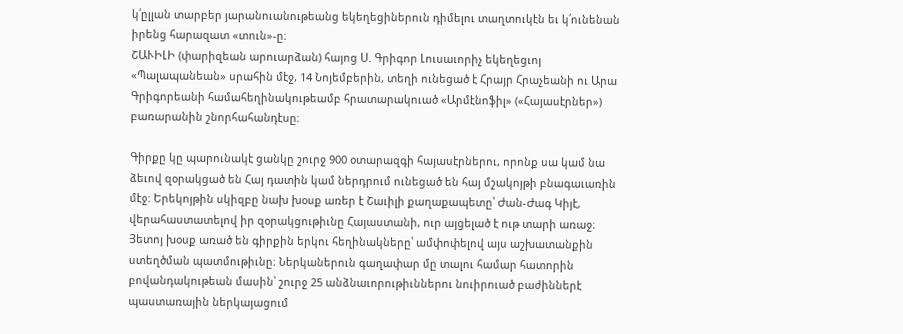կ՛ըլլան տարբեր յարանուանութեանց եկեղեցիներուն դիմելու տաղտուկէն եւ կ՛ունենան իրենց հարազատ «տուն»-ը։
ՇԱՒԻԼԻ (փարիզեան արուարձան) հայոց Ս. Գրիգոր Լուսաւորիչ եկեղեցւոյ «Պալապանեան» սրահին մէջ, 14 Նոյեմբերին, տեղի ունեցած է Հրայր Հրաչեանի ու Արա Գրիգորեանի համահեղինակութեամբ հրատարակուած «Արմէնոֆիլ» («Հայասէրներ») բառարանին շնորհահանդէսը։

Գիրքը կը պարունակէ ցանկը շուրջ 900 օտարազգի հայասէրներու, որոնք սա կամ նա ձեւով զօրակցած են Հայ դատին կամ ներդրում ունեցած են հայ մշակոյթի բնագաւառին մէջ։ Երեկոյթին սկիզբը նախ խօսք առեր է Շաւիլի քաղաքապետը՝ Ժան-Ժագ Կիյէ, վերահաստատելով իր զօրակցութիւնը Հայաստանի, ուր այցելած է ութ տարի առաջ։ Յետոյ խօսք առած են գիրքին երկու հեղինակները՝ ամփոփելով այս աշխատանքին ստեղծման պատմութիւնը։ Ներկաներուն գաղափար մը տալու համար հատորին բովանդակութեան մասին՝ շուրջ 25 անձնաւորութիւններու նուիրուած բաժիններէ պաստառային ներկայացում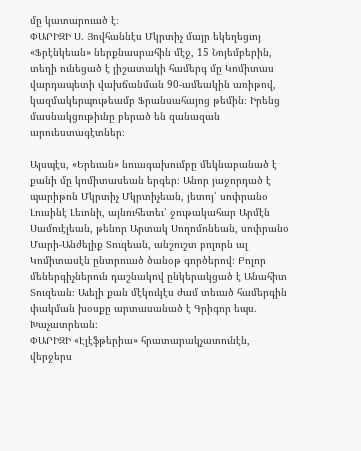մը կատարուած է։
ՓԱՐԻԶԻ Ս. Յովհաննէս Մկրտիչ մայր եկեղեցւոյ «Ֆրէնկեան» ներքնասրահին մէջ, 15 Նոյեմբերին, տեղի ունեցած է յիշատակի համերգ մը Կոմիտաս վարդապետի վախճանման 90-ամեակին առիթով, կազմակերպութեամբ Ֆրանսահայոց թեմին։ Իրենց մասնակցութիւնը բերած են զանազան արուեստագէտներ։

Այսպէս, «Երեւան» նուագախումբը մեկնաբանած է քանի մը կոմիտասեան երգեր։ Անոր յաջորդած է պարիթոն Մկրտիչ Մկրտիչեան, յետոյ՝ սոփրանօ Լուսինէ Լեւոնի, այնուհետեւ՝ ջութակահար Արմէն Սամուէլեան, թենոր Արտակ Սողոմոնեան, սոփրանօ Մարի-Անժելիք Տուզեան, անշուշտ բոլորն ալ Կոմիտասէն ընտրուած ծանօթ գործերով։ Բոլոր մեներգիչներուն դաշնակով ընկերակցած է Անահիտ Տուզեան։ Աւելի քան մէկուկէս ժամ տեւած համերգին փակման խօսքը արտասանած է Գրիգոր եպս. Խաչատրեան։
ՓԱՐԻԶԻ «Էլէֆթերիա» հրատարակչատունէն, վերջերս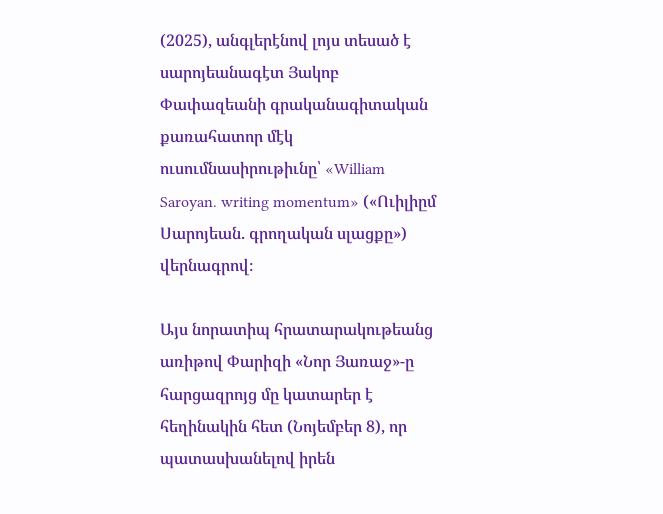(2025), անգլերէնով լոյս տեսած է սարոյեանագէտ Յակոբ Փափազեանի գրականագիտական քառահատոր մէկ ուսումնասիրութիւնը՝ «William Saroyan. writing momentum» («Ուիլիըմ Սարոյեան. գրողական սլացքը») վերնագրով։

Այս նորատիպ հրատարակութեանց առիթով Փարիզի «Նոր Յառաջ»-ը հարցազրոյց մը կատարեր է հեղինակին հետ (Նոյեմբեր 8), որ պատասխանելով իրեն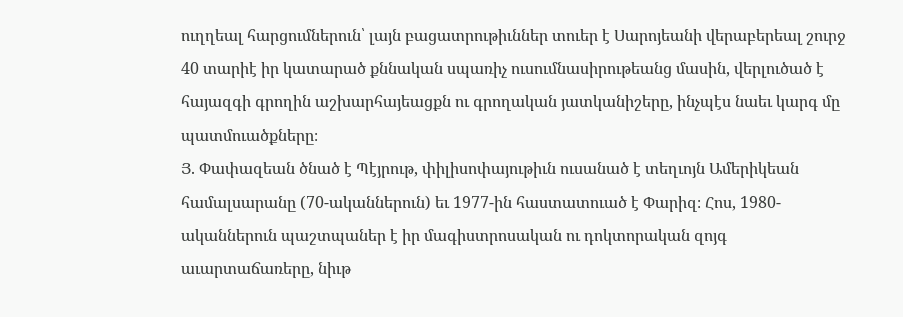ուղղեալ հարցումներուն՝ լայն բացատրութիւններ տուեր է Սարոյեանի վերաբերեալ շուրջ 40 տարիէ իր կատարած քննական սպառիչ ուսումնասիրութեանց մասին, վերլուծած է հայազգի գրողին աշխարհայեացքն ու գրողական յատկանիշերը, ինչպէս նաեւ կարգ մը պատմուածքները։
Յ. Փափազեան ծնած է Պէյրութ, փիլիսոփայութիւն ուսանած է տեղւոյն Ամերիկեան համալսարանը (70-ականներուն) եւ 1977-ին հաստատուած է Փարիզ։ Հոս, 1980-ականներուն պաշտպաներ է իր մագիստրոսական ու դոկտորական զոյգ աւարտաճառերը, նիւթ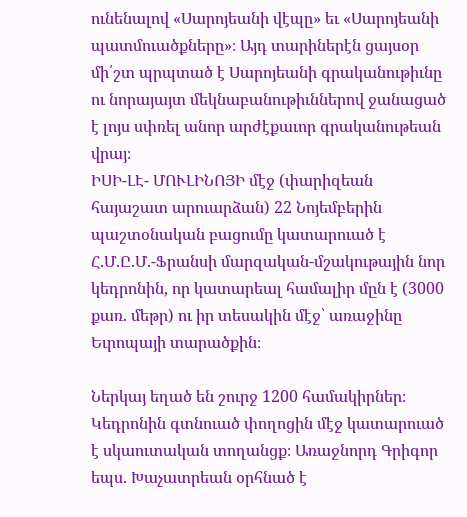ունենալով «Սարոյեանի վէպը» եւ «Սարոյեանի պատմուածքները»։ Այդ տարիներէն ցայսօր մի՛շտ պրպտած է Սարոյեանի գրականութիւնը ու նորայայտ մեկնաբանութիւններով ջանացած է լոյս սփռել անոր արժէքաւոր գրականութեան վրայ։
ԻՍԻ-ԼԷ- ՄՈՒԼԻՆՈՅԻ մէջ (փարիզեան հայաշատ արուարձան) 22 Նոյեմբերին պաշտօնական բացումը կատարուած է Հ.Մ.Ը.Մ.-Ֆրանսի մարզական-մշակութային նոր կեդրոնին, որ կատարեալ համալիր մըն է (3000 քառ. մեթր) ու իր տեսակին մէջ՝ առաջինը Եւրոպայի տարածքին։

Ներկայ եղած են շուրջ 1200 համակիրներ։ Կեդրոնին գտնուած փողոցին մէջ կատարուած է սկաուտական տողանցք։ Առաջնորդ Գրիգոր եպս. Խաչատրեան օրհնած է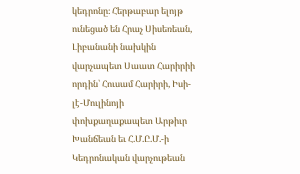կեդրոնը։ Հերթաբար ելոյթ ունեցած են Հրաչ Սիսեռեան, Լիբանանի նախկին վարչապետ Սաատ Հարիրիի որդին՝ Հուսամ Հարիրի, Իսի-լէ-Մուլինոյի փոխքաղաքապետ Արթիւր Խանճեան եւ Հ.Մ.Ը.Մ.-ի Կեդրոնական վարչութեան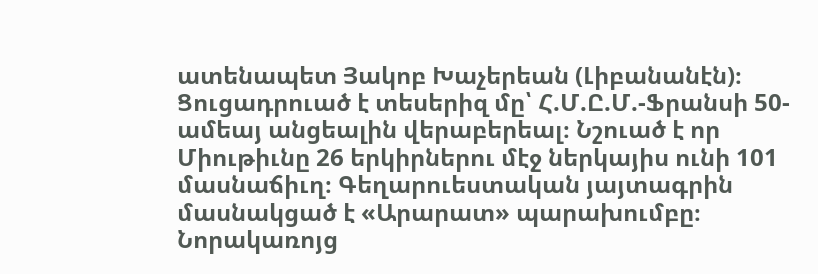ատենապետ Յակոբ Խաչերեան (Լիբանանէն)։ Ցուցադրուած է տեսերիզ մը՝ Հ.Մ.Ը.Մ.-Ֆրանսի 50-ամեայ անցեալին վերաբերեալ։ Նշուած է որ Միութիւնը 26 երկիրներու մէջ ներկայիս ունի 101 մասնաճիւղ։ Գեղարուեստական յայտագրին մասնակցած է «Արարատ» պարախումբը։ Նորակառոյց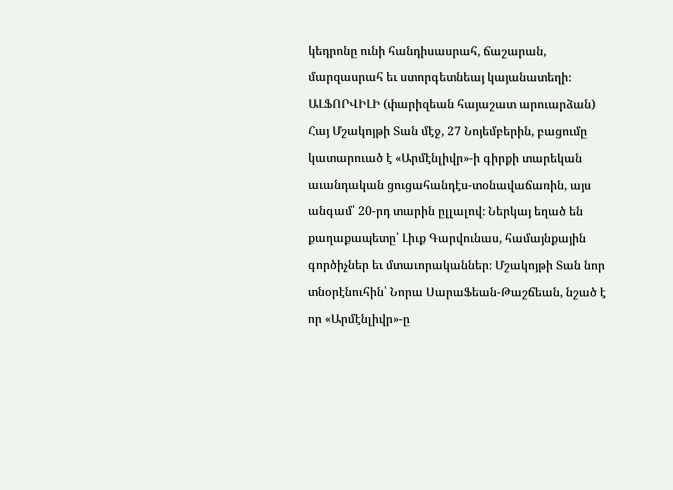կեդրոնը ունի հանդիսասրահ, ճաշարան, մարզասրահ եւ ստորգետնեայ կայանատեղի։
ԱԼՖՈՐՎԻԼԻ (փարիզեան հայաշատ արուարձան) Հայ Մշակոյթի Տան մէջ, 27 Նոյեմբերին, բացումը կատարուած է «Արմէնլիվր»-ի գիրքի տարեկան աւանդական ցուցահանդէս-տօնավաճառին, այս անգամ՝ 20-րդ տարին ըլլալով։ Ներկայ եղած են քաղաքապետը՝ Լիւք Գարվունաս, համայնքային գործիչներ եւ մտաւորականներ։ Մշակոյթի Տան նոր տնօրէնուհին՝ Նորա ՍարաՖեան-Թաշճեան, նշած է որ «Արմէնլիվր»-ը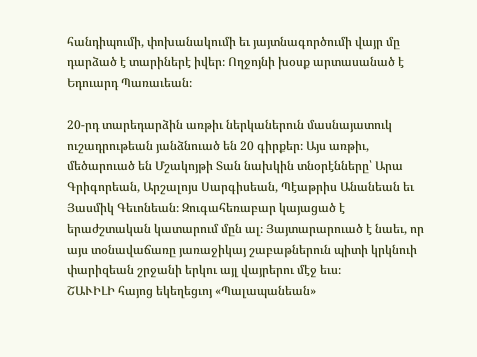հանդիպումի, փոխանակումի եւ յայտնագործումի վայր մը դարձած է տարիներէ իվեր։ Ողջոյնի խօսք արտասանած է Եդուարդ Պառաւեան։

20-րդ տարեդարձին առթիւ ներկաներուն մասնայատուկ ուշադրութեան յանձնուած են 20 գիրքեր։ Այս առթիւ, մեծարուած են Մշակոյթի Տան նախկին տնօրէնները՝ Արա Գրիգորեան, Արշալոյս Սարգիսեան, Պէաթրիս Անանեան եւ Յասմիկ Գեւոնեան։ Զուգահեռաբար կայացած է երաժշտական կատարում մըն ալ։ Յայտարարուած է նաեւ, որ այս տօնավաճառը յառաջիկայ շաբաթներուն պիտի կրկնուի փարիզեան շրջանի երկու այլ վայրերու մէջ եւս։
ՇԱՒԻԼԻ հայոց եկեղեցւոյ «Պալապանեան»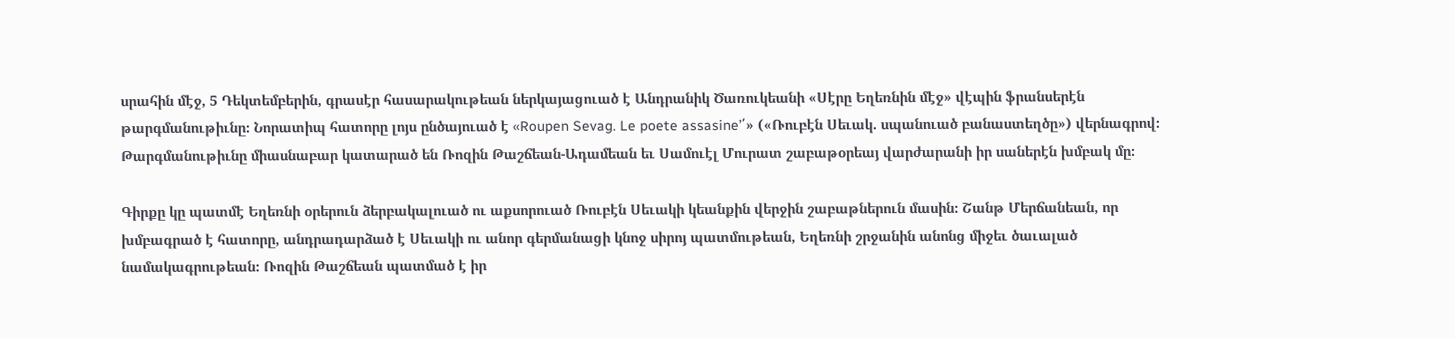սրահին մէջ, 5 Դեկտեմբերին, գրասէր հասարակութեան ներկայացուած է Անդրանիկ Ծառուկեանի «Սէրը Եղեռնին մէջ» վէպին ֆրանսերէն թարգմանութիւնը։ Նորատիպ հատորը լոյս ընծայուած է «Roupen Sevag. Le poete assasine’՛» («Ռուբէն Սեւակ. սպանուած բանաստեղծը») վերնագրով։ Թարգմանութիւնը միասնաբար կատարած են Ռոզին Թաշճեան-Ադամեան եւ Սամուէլ Մուրատ շաբաթօրեայ վարժարանի իր սաներէն խմբակ մը։

Գիրքը կը պատմէ Եղեռնի օրերուն ձերբակալուած ու աքսորուած Ռուբէն Սեւակի կեանքին վերջին շաբաթներուն մասին։ Շանթ Մերճանեան, որ խմբագրած է հատորը, անդրադարձած է Սեւակի ու անոր գերմանացի կնոջ սիրոյ պատմութեան, Եղեռնի շրջանին անոնց միջեւ ծաւալած նամակագրութեան։ Ռոզին Թաշճեան պատմած է իր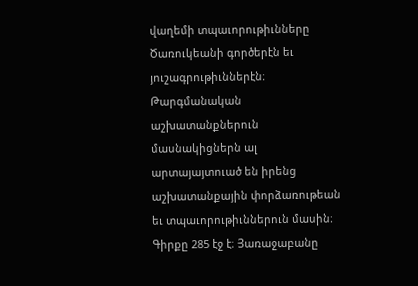վաղեմի տպաւորութիւնները Ծառուկեանի գործերէն եւ յուշագրութիւններէն։ Թարգմանական աշխատանքներուն մասնակիցներն ալ արտայայտուած են իրենց աշխատանքային փորձառութեան եւ տպաւորութիւններուն մասին։ Գիրքը 285 էջ է։ Յառաջաբանը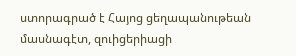ստորագրած է Հայոց ցեղապանութեան մասնագէտ, զուիցերիացի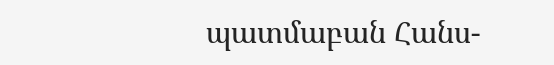պատմաբան Հանս-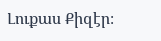Լուքաս Քիզէր։